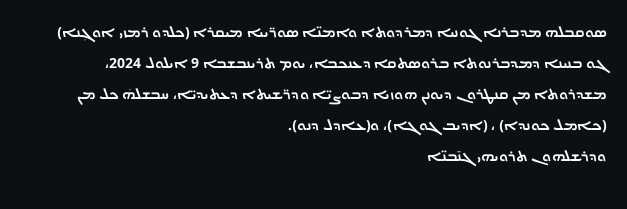ܣܘܩܒܠܗ ܡܕܒܪܢܐ ܓܘܢܝܐ ܕܡܪܕܘܬܐ ܘܐܡܢ̈ܐ ܣܘܪ̈ܝܝܐ ܡܝܩܪܐ (ܟܠܕܘ ܪܡܙܝ ܐܘܓܼܢܐ) ܓܘ ܒܢܝܢܐ ܕܡܕܒܪܢܘܬܐ ܒܪܘܣܬܩܐ ܕܥܢܟܒܐ، ܝܘܡ ܬܪܝܢܒܫܒܐ 9 ܐܝܠܘܠ 2024، ܡܫܕܪܘܬܐ ܡܢ ܩܢܛܪܘܢ ܕܝܘܢܢ ܗܘܙܝܐ ܕܒܘܨܝ̈ܐ ܘܕܪ̈ܫܝܬܐ ܕܥܬܝܕܝ̈ܐ، ܚܒܫܠܗܿ ܟܠ ܡܢ (ܟܐܡܠ ܟܘܢܕܐ) ، (ܐܕܝܒ ܓܘܓܐ)، ܘ(ܥܐܕܠ ܕܢܘ).
ܘܕܪܫܠܗܘܢ ܬܪܘܝܗܝ ܓܢ̄ܒܢ̈ܐ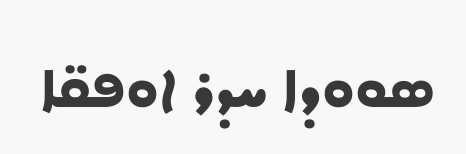ܣܘܘܕܐ ܚܕܪ ܐܘܦܩ̈ܐ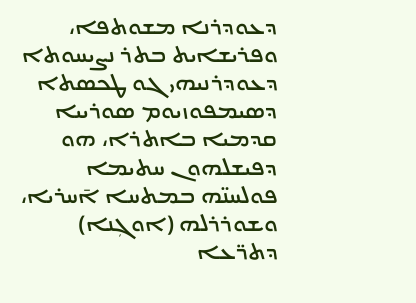ܕܥܘܕܪܢܐ ܡܫܘܬܦܐ، ܘܦܪܝܫܐܝܬ ܒܬܪ ܢܨܝܚܘܬܐ ܕܥܘܕܪܢܝܗܝ ܓܘ ܛܟܣܬܐ ܕܣܝܡܦܘܙܝܘܡ ܣܘܪܝܝܐ ܩܕܡܝܐ ܒܐܬܪܐ، ܗܘ ܕܦܝܫܠܗܘܢ ܚܬܝܡܐ ܦܘܠܚܢ̈ܗ ܒܡܬܚܐ ܐ̄ܚܪܝܐ، ܘܫܘܪܪܠܗ (ܐܘܓܼܢܐ) ܕܬܪ̈ܥܐ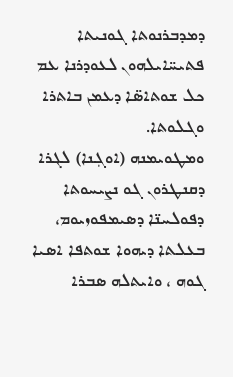ܕܡܕܒܪܢܘܬܐ ܓܘܢܝܬܐ ܦܬܝܚ̈ܐܝܠܗܘܢ ܠܥܘܕܪܢܐ ܥܡ ܟܠ ܫܘܬܐܣ̈ܐ ܕܥܡܢ ܒܐܬܪܐ ܘܓܠܘܬܐ.
ܘܡܛܘܝܡܢܗ (ܐܘܓܼܢܐ) ܠܓܪܐ ܕܩܢܛܪܘܢ ܓܘ ܢܨܝܚܘܬܐ ܕܦܘܠܚܢ̈ܐ ܕܣܝܡܦܘܙܝܘܡ، ܒܥܠܬܐ ܕܝܗܘܐ ܫܘܬܦܐ ܐܣܝܐ ܓܘܗ ، ܘܐܝܬܠܗ ܣܒܪܐ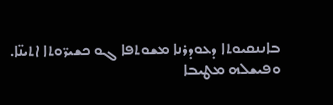ܒܐܢܢܩܝܘܬܐ ܕܥܘܕܪܢܐ ܡܫܘܬܦܐ ܓܘ ܟܫܝܪ̈ܘܬܐ ܐܬܝܢ̈ܐ.
ܘܦܝܫܠܗ ܡܛܝܒܐ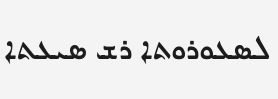ܠܣܥܘܪܘܬܐ ܪܫ ܣܝܥܬܐ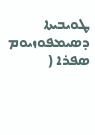ܛܘܝܒܝܬܐ ܕܣܝܡܦܘܙܝܘܡ ܣܦܪܐ (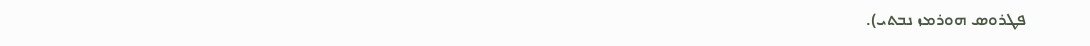ܦܛܪܘܣ ܗܘܪܡܙ ܢܒܬܝ).